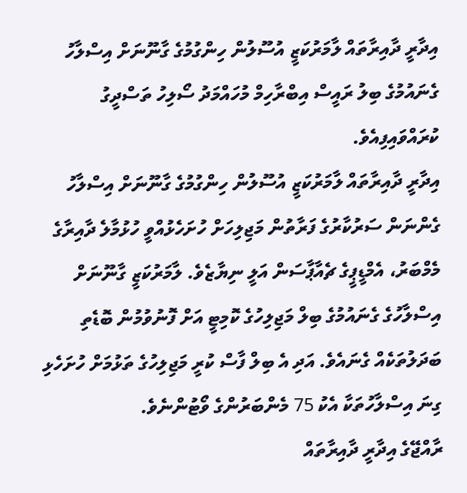އިދާރީ ދާއިރާތައް ލާމަރުކަޒީ އުސޫލުން ހިންގުމުގެ ގާނޫނަށް އިސްލާހު ގެނައުމުގެ ބިލު ރައީސް އިބްރާހިމް މުހައްމަދު ސޯލިހު ތަސްދީގު ކުރައްވައިފިއެވެ.
އިދާރީ ދާއިރާތައް ލާމަރުކަޒީ އުސޫލުން ހިންގުމުގެ ގާނޫނަށް އިސްލާހު ގެންނަން ސަރުކާރުގެ ފަރާތުން މަޖިލިހަށް ހުށަހެޅުއްވީ ހުޅުމާލެ ދާއިރާގެ މެމްބަރު، އެމްޑީޕީގެ ޗެއާޕާސަން އަލީ ނިޔާޒެވެ. ލާމަރުކަޒީ ގާނޫނަށް އިސްލާހުގެ ގެނައުމުގެ ބިލް މަޖިލިހުގެ ކޮމިޓީ އަށް ފޮނުވުމުން ބޮޑެތި ބަދަލުތަކެއް ގެނައެވެ. އަދި އެ ބިލް ފާސް ކުރީ މަޖިލިހުގެ ތަޅުމަށް ހުށަހެޅި ގިނަ އިސްލާހުތަކާ އެކު 75 މެންބަރުންގެ ވޯޓުންނެވެ.
ރާއްޖޭގެ އިދާރީ ދާއިރާތައް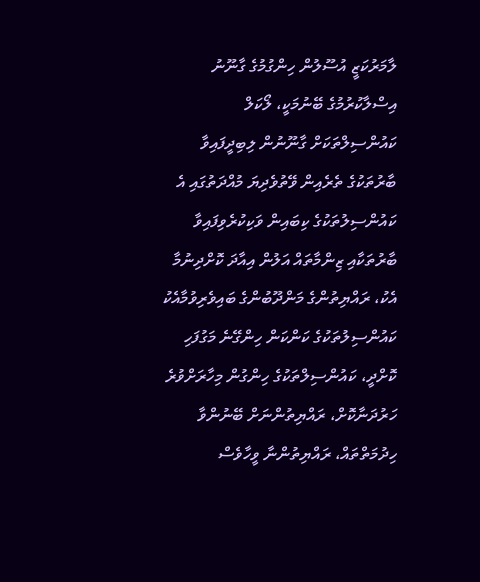ލާމަރުކަޒީ އުސޫލުން ހިންގުމުގެ ގާނޫނު އިސްލާކުރުމުގެ ބޭނުމަކީ، ލޯކަލް ކައުންސިލްތަކަށް ގާނޫނުން ލިބިދީފައިވާ ބާރުތަކުގެ ތެރެއިން ވޭތުވެދިޔަ މުއްދަތުގައި އެ ކައުންސިލުތަކުގެ ކިބައިން ވަކިކުރެވިފައިވާ ބާރުތަކާއި ޒިންމާތައް އަލުން އިއާދަ ކޮށްދިނުމާ އެކު، ރައްޔިތުންގެ މަންދޫބުންގެ ބައިވެރިވުމާއެކު ކައުންސިލުތަކުގެ ކަންކަން ހިންގޭނެ މަގުފަހި ކޮށްދީ، ކައުންސިލްތަކުގެ ހިންގުން މިހާރަށްވުރެ ހަރުދަނާކޮށް، ރައްޔިތުންނަށް ބޭނުންވާ ހިދުމަތްތައް، ރައްޔިތުންނާ ވީހާވެސް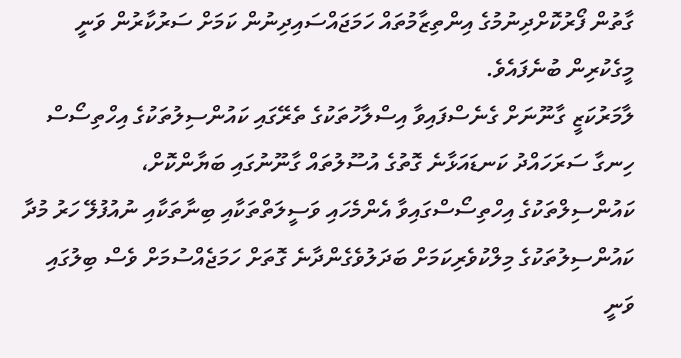ގާތުން ފޯރުކޮށްދިނުމުގެ އިންތިޒާމުތައް ހަމަޖައްސައިދިނުން ކަމަށް ސަރުކާރުން ވަނީ މީގެކުރިން ބުނެފައެވެ.
ލާމަރުކަޒީ ގާނޫނަށް ގެނެސްފައިވާ އިސްލާހުތަކުގެ ތެރޭގައި ކައުންސިލުތަކުގެ އިހްތިސޯސް ހިނގާ ސަރަހައްދު ކަނޑައަޅާނެ ގޮތުގެ އުސޫލުތައް ގާނޫނުގައި ބަޔާންކޮށް، ކައުންސިލްތަކުގެ އިހްތިސޯސްގައިވާ އެންމެހައި ވަސީލަތްތަކާއި ބިނާތަކާއި ނުއުފުލޭ ހަރު މުދާ ކައުންސިލުތަކުގެ މިލްކުވެރިކަމަށް ބަދަލުވެގެންދާނެ ގޮތަށް ހަމަޖެއްސުމަށް ވެސް ބިލުގައި ވަނީ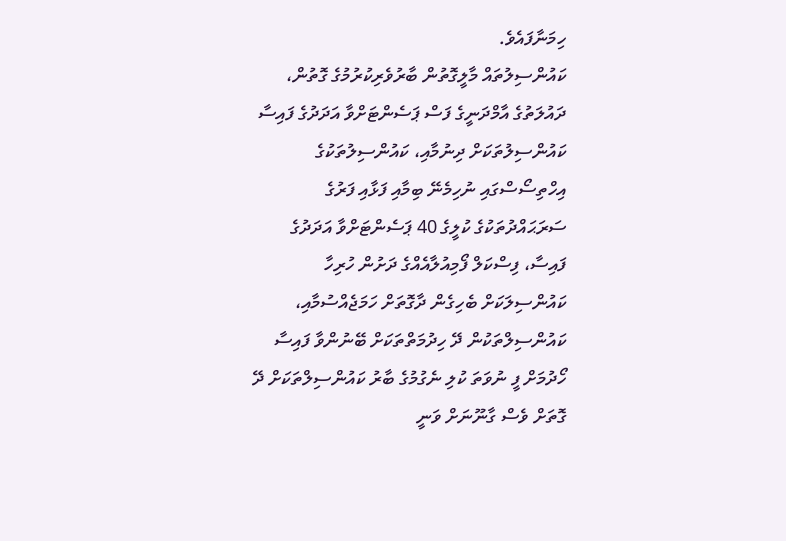ހިމަނާފައެވެ.
ކައުންސިލުތައް މާލީގޮތުން ބާރުވެރިކުރުމުގެ ގޮތުން، ދައުލަތުގެ އާމްދަނީގެ ފަސް ޕަސެންޓަށްވާ އަދަދުގެ ފައިސާ ކައުންސިލުތަކަށް ދިނުމާއި، ކައުންސިލުތަކުގެ އިހްތިސޯސްގައި ނުހިމެނޭ ބިމާއި ފަޅާއި ފަރުގެ ސަރަޙައްދުތަކުގެ ކުލީގެ 40 ޕަސެންޓަށްވާ އަދަދުގެ ފައިސާ، ފިސްކަލް ފޯމިއުލާއެއްގެ ދަށުން ހުރިހާ ކައުންސިލަކަށް ބެހިގެން ދާގޮތަށް ހަމަޖެއްސުމާއި، ކައުންސިލްތަކުން ދޭ ހިދުމަތްތަކަށް ބޭނުންވާ ފައިސާ ހޯދުމަށް ފީ ނުވަތަ ކުލި ނެގުމުގެ ބާރު ކައުންސިލްތަކަށް ދޭ ގޮތަށް ވެސް ގާނޫނަށް ވަނީ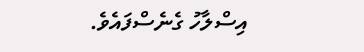އިސްލާހު ގެނެސްފައެވެ.